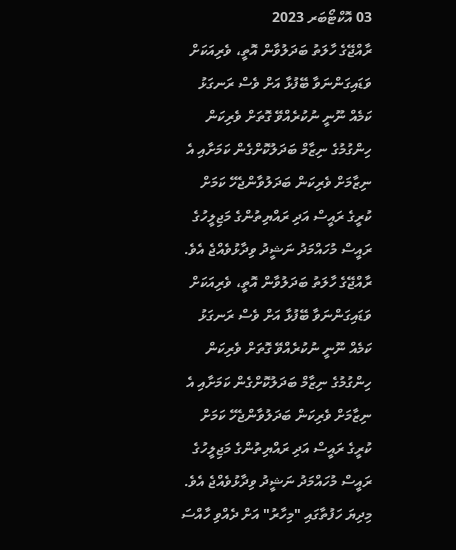03 އޮކްޓޯބަރ 2023
ރާއްޖޭގެ ހާލަތު ބަދަލުވާން އޮތީ، ވެރިއަކަށް ވަޑައިގަންނަވާ ބޭފުޅާ އަށް ވެސް ރަނގަޅު ކަމެއް ނޫނީ ނުކުރެއްވޭ ގޮތަށް ވެރިކަން ހިންގުމުގެ ނިޒާމް ބަދަލުކޮށްގެން ކަމަށާއި އެ ނިޒާމަށް ވެރިކަން ބަދަލުވާންޖެހޭ ކަމަށް ކުރީގެ ރައީސް އަދި ރައްޔިތުންގެ މަޖިލީހުގެ ރައީސް މުހައްމަދު ނަޝީދު ވިދާޅުވެއްޖެ އެވެ.
ރާއްޖޭގެ ހާލަތު ބަދަލުވާން އޮތީ، ވެރިއަކަށް ވަޑައިގަންނަވާ ބޭފުޅާ އަށް ވެސް ރަނގަޅު ކަމެއް ނޫނީ ނުކުރެއްވޭ ގޮތަށް ވެރިކަން ހިންގުމުގެ ނިޒާމް ބަދަލުކޮށްގެން ކަމަށާއި އެ ނިޒާމަށް ވެރިކަން ބަދަލުވާންޖެހޭ ކަމަށް ކުރީގެ ރައީސް އަދި ރައްޔިތުންގެ މަޖިލީހުގެ ރައީސް މުހައްމަދު ނަޝީދު ވިދާޅުވެއްޖެ އެވެ.
މިދިޔަ ހަފުތާގައި "މިހާރު" އަށް ދެއްވި ހާއްސަ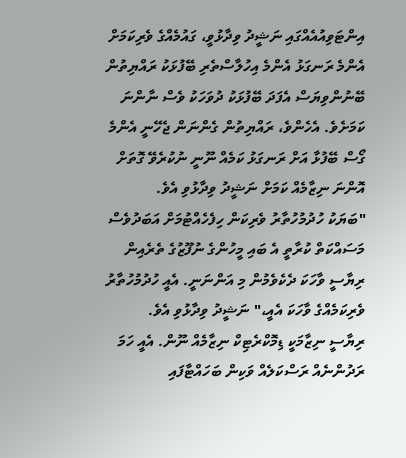އިންޓަވިއުއެއްގައި ނަޝީދު ވިދާޅުވީ، ގައުމެއްގެ ވެރިކަމަށް އެންމެ ރަނގަޅު އެންމެ އިހުލާސްތެރި ބޭފުޅަކު ރައްޔިތުން ބޭނުންވިޔަސް އެފަދަ ބޭފުޅަކު ދުވަހަކު ވެސް ނާންނަ ކަމަށެވެ. އެހެންވެ، ރައްޔިތުން ގެންނަން ޖެހޭނީ އެންމެ ގޯސް ބޭފުޅާ އަށް ރަނގަޅު ކަމެއް ނޫނީ ނުކުރެވޭ ގޮތަށް އޮންނަ ނިޒާމެއް ކަމަށް ނަޝީދު ވިދާޅުވި އެވެ.
"ބަޔަކު ހުދުމުހުތާރު ވެރިކަން ހިފެހެއްޓުމަށް އަބަދުވެސް މަސައްކަތް ކުރާތީ އެ ބައި މީހުންގެ ނުފޫޒުގެ ތެރެއިން ރިޔާސީ ވާހަކަ ދެކެވެމުން މި އަންނަނީ. އެއީ ހުދުމުހުތާރު ވެރިކަމެއްގެ ވާހަކަ އެއީ،" ނަޝީދު ވިދާޅުވި އެވެ.
ރިޔާސީ ނިޒާމަކީ ޑިމޮކްރެޓިކް ނިޒާމެއް ނޫން. އެއީ ހަމަ ރަދުންނެއް ރަސްކަލެއް ވަކިން ބަހައްޓާފައި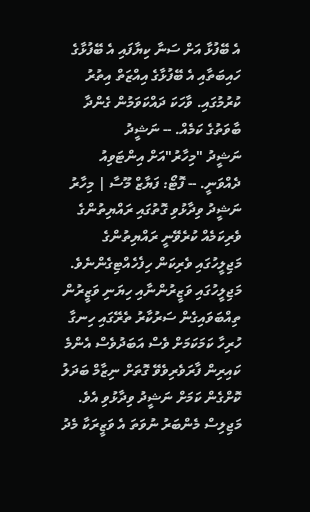އެ ބޭފުޅާ އަށް ސަނާ ކިޔާފައި އެ ބޭފުޅާގެ ހައިބަތާއި އެ ބޭފުޅާގެ އިއްޒަތް އިތުރު ކުރުމުގައި. ވާހަކަ ދައްކަވަމުން ގެންދާ ބާވަތުގެ ކަމެއް. -- ނަޝީދު
ނަޝީދު "މިހާރު"އަށް އިންޓަވިއު ދެއްވަނީ. -- ފޮޓޯ: ފަޔާޒް މޫސާ | މިހާރު
ނަޝީދު ވިދާޅުވި ގޮތުގައި ރައްޔިތުންގެ ވެރިކަމެއް ކުރެވޭނީ ރައްޔިތުންގެ މަޖިލީހުގައި ވެރިކަން ހިފެހެއްޓިގެންނެވެ. މަޖިލީހުގައި ވަޒީރުންނާއި ހިޔަނި ވަޒީރުން ތިއްބަވައިގެން ސަރުކާރު ތެރޭގައި ހިނގާ ހުރިހާ ކަމަކަމަށް ވެސް އަބަދުވެސް އެންމެ ކައިރިން ފާރަވެރިވެވޭ ގޮތަށް ނިޒާމް ބަދަލު ކޮށްގެން ކަމަށް ނަޝީދު ވިދާޅުވި އެވެ.
މަޖިލިސް މެންބަރު ނުވަތަ އެ ވަޒީރަކާ މެދު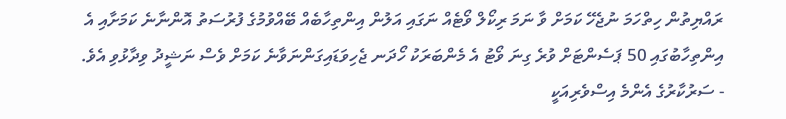ރައްޔިތުން ހިތްހަމަ ނުޖެހޭ ކަމަށް ވާ ނަމަ ރިކޯލް ވޯޓެއް ނަގައި އަލުން އިންތިހާބެއް ބޭއްވުމުގެ ފުރުސަތު އޮންނާނެ ކަމަށާއި އެ އިންތިހާބުގައި 50 ޕަސެންޓަށް ވުރެ ގިނަ ވޯޓު އެ މެންބަރަކު ހޯދަނ ޖެހިވަޑައިގަންނަވާނެ ކަމަށް ވެސް ނަޝީދު ވިދާޅުވި އެވެ.
- ސަރުކާރުގެ އެންމެ އިސްވެރިއަކީ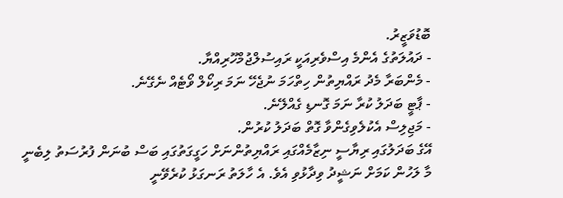ބޮޑުވަޒީރު.
- ދައުލަތުގެ އެންމެ އިސްވެރިއަކީ ރައިސުލްޖުމްހޫރިއްޔާ.
- މެންބަރާ މެދު ރައްޔިތުން ހިތްހަމަ ނުޖެހޭ ނަމަ ރިކޯލް ވޯޓެއް ނެގޭނެ.
- ޕާޓީ ބަދަލު ކުރާ ނަމަ ގޮނޑި ގެއްލޭނެ.
- މަޖިލިސް އެކުލެވިގެންވާ ގޮތް ބަދަލު ކުރުން.
އޭގެ ބަދަލުގައި ރިޔާސީ ނިޒާމެއްގައި ރައްޔިތުންނަށް ހަގީގަތުގައި ބަސް ބުނަން ފުރުސަތު ލިބެނީ މާ ލަހުން ކަމަށް ނަޝީދު ވިދާޅުވި އެވެ. އެ ހާލަތު ރަނގަޅު ކުރެވޭނީ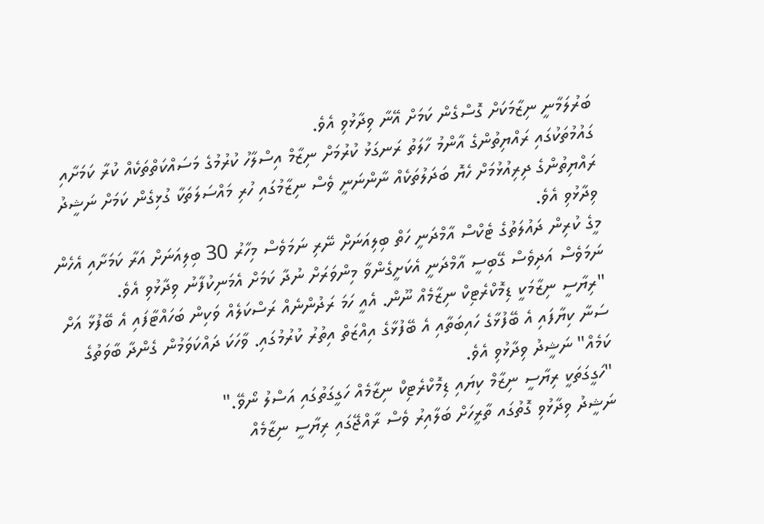ބަރުލަމާނީ ނިޒާމަކަށް ގޮސްގެން ކަމަށް އޭނާ ވިދާޅުވި އެވެ.
ގައުމުތަކުގައި ރައްޔިތުންގެ އާންމު ހާލަތު ރަނގަޅު ކުރުމަށް ނިޒާމް އިސްލާހު ކުރުމުގެ މަސައްކަތްތަކެއް ކުރާ ކަމަށާއި ރައްޔިތުންގެ ދިރިއުޅުމަށް ހެޔޮ ބަދަލުތަކެއް ނާންނަނީ ވެސް ނިޒާމުގައި ހުރި މައްސަލަތަކާ ގުޅިގެން ކަމަށް ނަޝީދު ވިދާޅުވި އެވެ.
މީގެ ކުރިން ދައުލަތުގެ ޓެކްސް އާމްދަނީ ހަތް ބިލިއަނަށް ނޭރި ނަމަވެސް މިހާރު 30 ބިލިއަނަށް އަރާ ކަމަށާއި އެހެން ނަމަވެސް އަދިވެސް ގޭބިސީ އާމްދަނީ އެކަށީގެންވާ މިންވަރަށް ނުދާ ކަމަށް އެމަނިކުފާނު ވިދާޅުވި އެވެ.
"ރިޔާސީ ނިޒާމަކީ ޑިމޮކްރެޓިކް ނިޒާމެއް ނޫން. އެއީ ހަމަ ރަދުންނެއް ރަސްކަލެއް ވަކިން ބަހައްޓާފައި އެ ބޭފުޅާ އަށް ސަނާ ކިޔާފައި އެ ބޭފުޅާގެ ހައިބަތާއި އެ ބޭފުޅާގެ އިއްޒަތް އިތުރު ކުރުމުގައި. ވާހަކަ ދައްކަވަމުން ގެންދާ ބާވަތުގެ ކަމެއް" ނަޝީދު ވިދާޅުވި އެވެ.
"ހަގީގަތަކީ ރިޔާސީ ނިޒާމް ކިޔައި ޑިމޮކްރެޓިކް ނިޒާމެއް ހަގީގަތުގައި އަސްލު ނޯވޭ."
ނަޝީދު ވިދާޅުވި ގޮތުގައ ތާރީހަށް ބަލާއިރު ވެސް ރާއްޖޭގައި ރިޔާސީ ނިޒާމެއް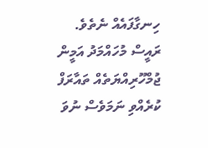ހިނގާފައެއް ނެތެވެ. ރައީސް މުހައްމަދު އަމީން ޖުމްހޫރިއްޔަތެއް ތައާރަފް ކުރެއްވި ނަމަވެސް ނުވަ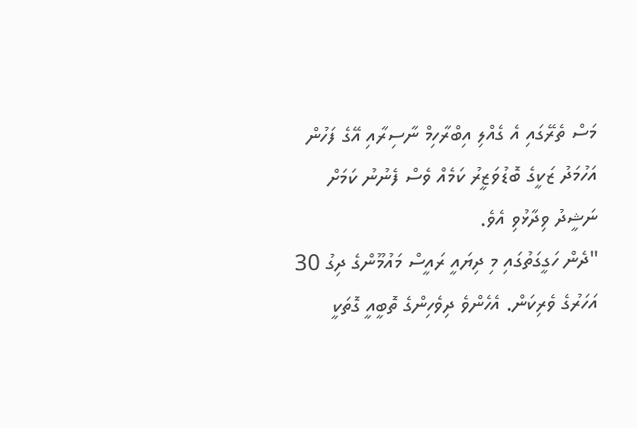މަސް ތެރޭގައި އެ ގެއްލި އިބްރާހިމް ނާސިރާއި އޭގެ ފަހުން އަހުމަދު ޒަކީގެ ބޮޑުވަޒީރު ކަމެއް ވެސް ފެނުނު ކަމަށް ނަޝީދު ވިދާޅުވި އެވެ.
"ދެން ހަގީގަތުގައި މި ދިޔައީ ރައީސް މައުމޫންގެ ދިގު 30 އަހަރުގެ ވެރިކަން. އެހެންވެ ދިވެހިންގެ ތޮބީއީ ގޮތަކީ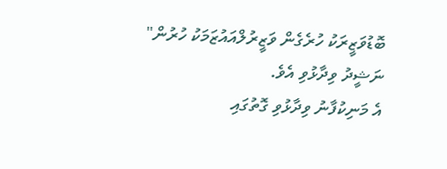ބޮޑުވަޒީރަކު ހުރެގެން ވަޒީރުލްއައުޒަމަކު ހުރުން" ނަޝީދު ވިދާޅުވި އެވެ.
އެ މަނިކުފާނު ވިދާޅުވި ގޮތުގައި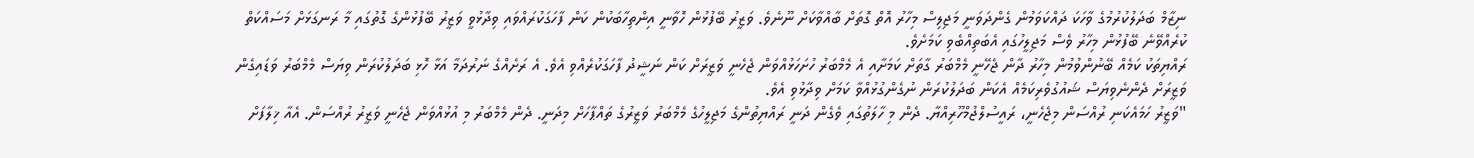ނިޒާމް ބަދަލުކުރުމުގެ ވާހަކަ ދައްކަވަމުން ގެންދަވަނީ މަޖިލިސް މިހާރު އޮތް ގޮތަށް ބާއްވާކަށް ނޫނެވެ. ވަޒީރު ބޭފުޅުން ހޮވާނީ އިންތިހާބަކުން ކަން ފާހަގަކުރައްވައި ވިދާޅުވީ ވަޒީރު ބޭފުޅުންގެ ގޮތުގައި މާ ރަނގަޅަށް މަސައްކަތް ކުރެއްވޭނެ ބޭފުޅުން މިހާރު ވެސް މަޖިލީހުގައި އެބަތިއްބެވި ކަމަށެވެ.
ރައްޔިތަކު ކަމެއް ބޭނުންވުމުން މިހާރު ދާން ޖެހޭނީ މެމްބަރު ގާތަށް ކަމަށާއި އެ މެމްބަރު ހުށަހަޅުއްވަން ޖެހެނީ ވަޒީރަށް ކަން ނަޝީދު ފާހަގަކުރެއްވި އެވެ. އެ ރަށެއްގެ ނަރުދަމާ އަޅާ ހޮޅި ބަދަލުކުރަން ވިޔަސް މެމްބަރު ވަޑައިގެން ވަޒީރަށް ދެންނެވިޔަސް ޝައުގުވެރިކަމެއް އެކަން ބަދަލުކުރަން ނުގެންގުޅުއްވާ ކަމަށް ވިދާޅުވި އެވެ.
"ވަޒީރު ހަމައެކަނި ރުއްސަން މިޖެހެނީ، ރައީސުލްޖުމްހޫރިއްޔާ. ދެން މި ހާލަތުގައި ވެގެން ދަނީ ރައްޔިތުންގެ މަޖިލީހުގެ މެމްބަރު ވަޒީރުގެ ތައްޕާހަށް މިދަނީ. ދެން މެމްބަރު މި އުޅުއްވަން ޖެހެނީ ވަޒީރު ރުއްސަން. އެއާ ޚިލާފަށް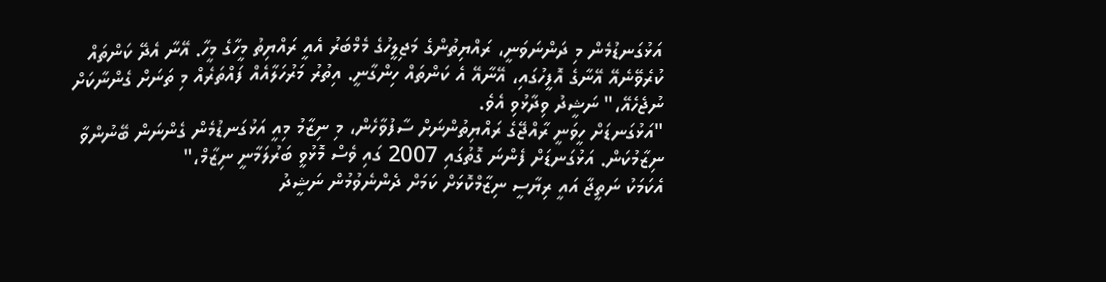އަޅުގަނޑުމެން މި ދަންނަވަނީ، ރައްޔިތުންގެ މަޖިލީހުގެ މެމްބަރު އެއީ ރައްޔިތު މީހާގެ މީހާ. އޭނާ އެދޭ ކަންތައް ކުރެވޭނެއޭ އޭނާގެ އޮފީހުގައި، އޭނާއޭ އެ ކަންތައް ހިންގާނީ. އިތުރު މަރުހަލާއެއް ފައްތަރެއް މި ތަނަށް ގެންނާކަށް ނުޖެހެއޭ،" ނަޝީދު ވިދާޅުވި އެވެ.
"އަޅުގަނޑަށް ހީވަނީ ރާއްޖޭގެ ރައްޔިތުންނަށް ސާފުވާހެން، މި ނިޒާމު މިއީ އަޅުގަނޑުމެން ގެންނަން ބޭނުންވާ ނިޒާމުކަން. އަޅުގަނޑަށް ފެންނަ ގޮތުގައި 2007 ގައި ވެސް މޮޅުވީ ބަރުލަމާނީ ނިޒާމް،"
އެކަމަކު ނަތީޖާ އައީ ރިޔާސީ ނިޒާމްކޮޅަށް ކަމަށް ދެންނެވުމުން ނަޝީދު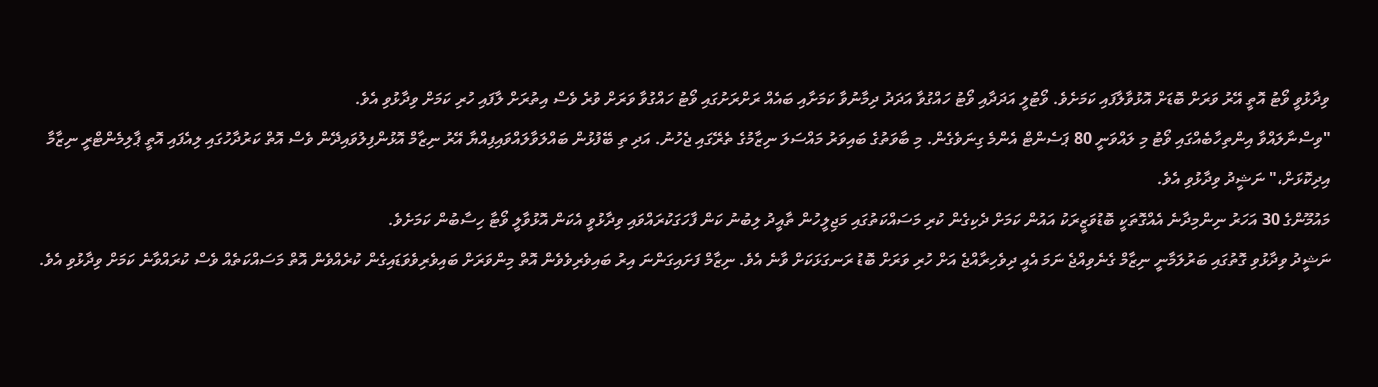ވިދާޅުވީ ވޯޓު އޮތީ އޭރު ވަރަށް ބޮޑަށް އޮޅުވާލާފައި ކަމަށެވެ. ވޯޓުލީ އަދަދާއި ވޯޓު ހައްގުވާ އަދަދު ދިމާނުވާ ކަމަށާއި ބައެއް ރަށްރަށުގައި ވޯޓު ހައްގުވާ ވަރަށް ވުރެ ވެސް އިތުރަށް ލާފައި ހުރި ކަމަށް ވިދާޅުވި އެވެ.
"ވިސްނާލައްވާ އިންތިހާބެއްގައި ވޯޓު މި ލައްވަނީ 80 ޕަސެންޓް އެންމެ ގިނަވެގެން. މި ބާވަތުގެ ބައިވަރު މައްސަލަ ނިޒާމުގެ ތެރޭގައި ޖެހުނު. އަދި ތި ބޭފުޅުން ބައްލަވާލައްވައިފިއްޔާ އޭރު ނިޒާމް އޮޅުންފިލުވައިދޭން ވެސް އޮތް ކަރުދާހުގައި ލިއެފައި އޮތީ ޕާލިމެންޓްރީ ނިޒާމާ އިދިކޮޅަށް،" ނަޝީދު ވިދާޅުވި އެވެ.
މައުމޫންގެ 30 އަހަރު ނިންމިދާނެ އެއްގޮތަކީ ބޮޑުވަޒީރަކު އައުން ކަމަށް ދެކިގެން ކުރި މަސައްކަތުގައި މަޖިލީހުން ތާއީދު ލިބުނު ކަން ފާހަގަކުރައްވައި ވިދާޅުވީ އެކަން އޮޅުވާލީ ވޯޓާ ހިސާބުން ކަމަށެވެ.
ނަޝީދު ވިދާޅުވި ގޮތުގައި ބަރުލަމާނީ ނިޒާމް ގެނެވިއްޖެ ނަމަ އެއީ ދިވެހިރާއްޖެ އަށް ހުރި ވަރަށް ބޮޑު ރަނގަޅަކަށް ވާނެ އެވެ. ނިޒާމް ފަށައިގަންނަ އިރު ބައިވެރިވެވެން އޮތް މިންވަރަށް ބައިވެރިވެވަޑައިގެން ކުރެއްވެން އޮތް މަސައްކަތެއް ވެސް ކުރައްވާނެ ކަމަށް ވިދާޅުވި އެވެ.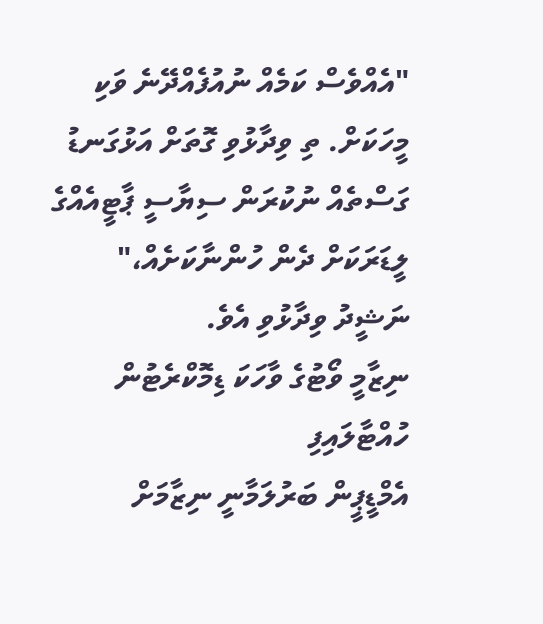"އެއްވެސް ކަމެއް ނުއުފެއްދޭނެ ވަކި މީހަކަށް. ތި ވިދާޅުވި ގޮތަށް އަޅުގަނޑު ގަސްތެއް ނުކުރަން ސިޔާސީ ޕާޓީއެއްގެ ލީޑަރަކަށް ދެން ހުންނާކަށެއް،" ނަޝީދު ވިދާޅުވި އެވެ.
ނިޒާމީ ވޯޓުގެ ވާހަކަ ޑިމޮކްރެޓުން ހުއްޓާލައިފި
އެމްޑީޕީން ބަރުލަމާނީ ނިޒާމަށް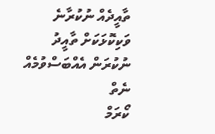ތާއީދެއް ނުކުރާނެ
ވަކިކޮޅަކަށް ތާއީދު ނުކުރަން އެއްބަސްވުމެއް ނެތް
ކޯރަމް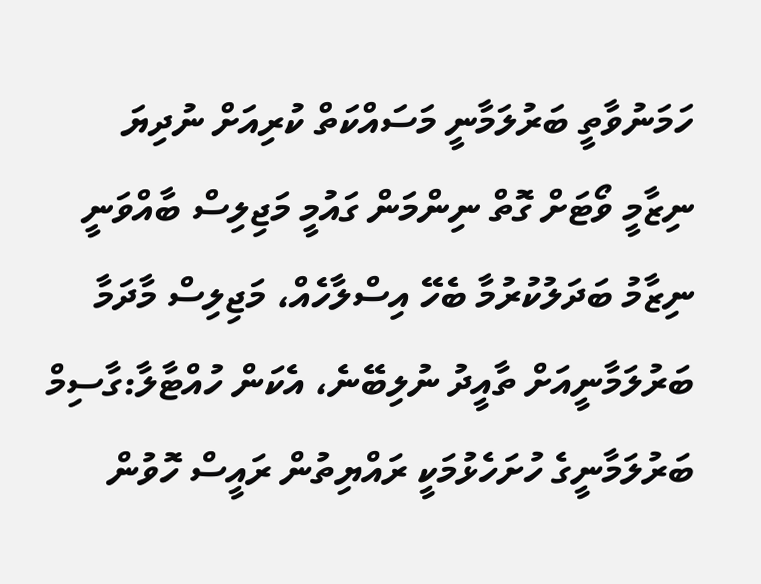ހަމަނުވާތީ ބަރުލަމާނީ މަސައްކަތް ކުރިއަށް ނުދިޔަ
ނިޒާމީ ވޯޓަށް ގޮތް ނިންމަން ގައުމީ މަޖިލިސް ބާއްވަނީ
ނިޒާމު ބަދަލުކުރުމާ ބެހޭ އިސްލާހެއް، މަޖިލިސް މާދަމާ
ބަރުލަމާނީއަށް ތާއީދު ނުލިބޭނެ، އެކަން ހުއްޓާލާ:ގާސިމް
ބަރުލަމާނީގެ ހުށަހެޅުމަކީ ރައްޔިތުން ރައީސް ހޮވުން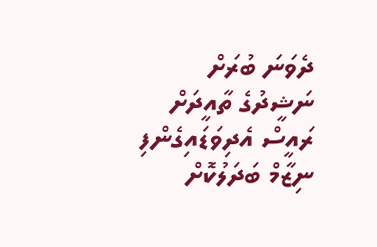ދެވަނަ ބުރަށް ނަޝީދުގެ ތާއީދަށް ރައީސް އެދިވަޑައިގެންފި
ނިޒާމް ބަދަލުކޮށް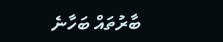ބާރުތައް ބަހާނެ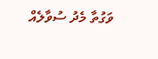ވަގުތާ މެދު ސުވާލެއް